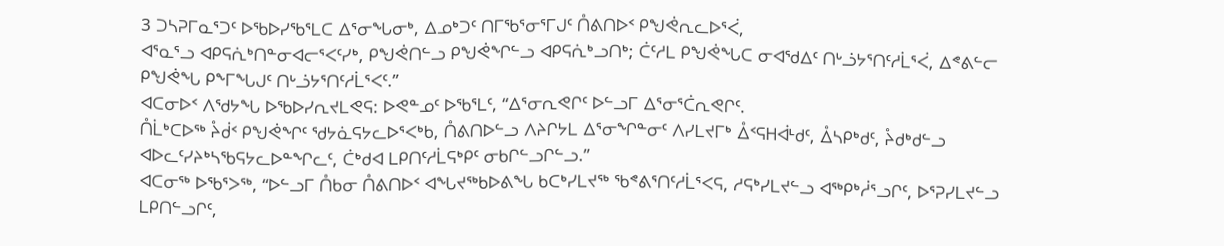3 ᑐᓴᕈᒥᓇᕐᑐᑦ ᐅᖃᐅᓯᖃᕐᒪᑕ ᐃᕐᓂᖓᓂᒃ, ᐃᓄᒃᑐᑦ ᑎᒥᖃᕐᓂᕐᒥᒍᑦ ᑍᕕᑎᐅᑉ ᑭᖑᕚᕆᓚᐅᕐᐹ,
ᐊᕐᓇᕐᓗ ᐊᑭᕋᕇᒃᑎᓐᓂᐊᓕᕐᐸᑦᓯᒃ, ᑭᖑᕚᑎᓪᓗ ᑭᖑᕚᖏᓪᓗ ᐊᑭᕋᕇᒃᓗᑎᒃ; ᑖᑦᓱᒪ ᑭᖑᕚᖓᑕ ᓂᐊᖁᐃᑦ ᑎᒡᓘᔭᕐᑎᑦᓱᒫᕐᐹ, ᐃᕝᕕᓪᓕ ᑭᖑᕚᖓ ᑭᖕᒥᖓᒍᑦ ᑎᒡᓘᔭᕐᑎᑦᓱᒫᕐᐸᑦ.”
ᐊᑕᓂᐅᑉ ᐱᖁᔭᖓ ᐅᖃᐅᓯᕆᔪᒪᕙᕋ: ᐅᕙᓐᓄᑦ ᐅᖃᕐᒪᑦ, “ᐃᕐᓂᕆᕙᒋᑦ ᐅᓪᓗᒥ ᐃᕐᓂᕐᑖᕆᕙᒋᑦ.
ᑍᒫᒃᑕᐅᖅ ᔧᑰᑉ ᑭᖑᕚᖏᑦ ᖁᔭᓈᕋᔭᓚᐅᕐᐸᒃᑲ, ᑍᕕᑎᐅᓪᓗ ᐱᔨᒋᔭᒪ ᐃᕐᓂᖏᓐᓂᑦ ᐱᓯᒪᔪᒥᒃ ᐂᑉᕋᕼᐋᒻᑯᑦ, ᐂᓴᑭᒃᑯᑦ, ᔧᑯᒃᑯᓪᓗ ᐊᐅᓚᑦᓯᔨᒃᓴᖃᕋᔭᓚᐅᓐᖏᓚᑦ, ᑖᒃᑯᐊ ᒪᑭᑎᑦᓱᒫᕋᒃᑭᑦ ᓂᑲᒋᓪᓗᒋᓪᓗ.”
ᐊᑕᓂᖅ ᐅᖃᕐᐳᖅ, “ᐅᓪᓗᒥ ᑍᑲᓂ ᑍᕕᑎᐅᑉ ᐊᖓᔪᖅᑲᐅᕕᖓ ᑲᑕᒃᓯᒪᔪᖅ ᖃᕝᕕᕐᑎᑦᓱᒫᕐᐸᕋ, ᓱᕋᒃᓯᒪᔪᓪᓗ ᐊᖅᑭᒃᓲᕐᓗᒋᑦ, ᐅᕐᕈᓯᒪᔪᓪᓗ ᒪᑭᑎᓪᓗᒋᑦ,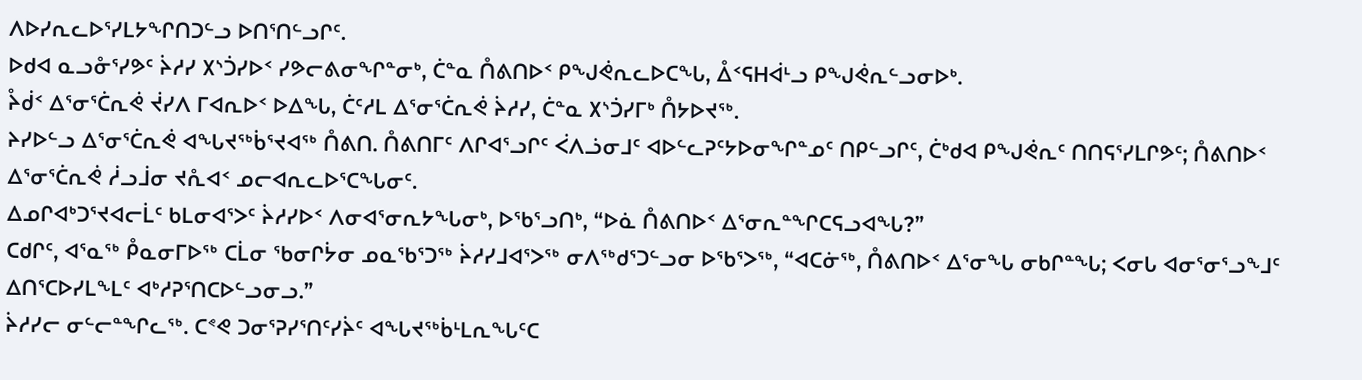ᐱᐅᓯᕆᓚᐅᕐᓯᒪᔭᖏᑎᑐᓪᓗ ᐅᑎᕐᑎᓪᓗᒋᑦ.
ᐅᑯᐊ ᓇᓗᓁᕐᓯᕗᑦ ᔩᓱᓯ ᙭ᔅᑑᓯᐅᑉ ᓯᕗᓕᕕᓂᖏᓐᓂᒃ, ᑖᓐᓇ ᑍᕕᑎᐅᑉ ᑭᖑᕚᕆᓚᐅᑕᖓ, ᐂᑉᕋᕼᐋᒻᓗ ᑭᖑᕚᕆᓪᓗᓂᐅᒃ.
ᔧᑰᑉ ᐃᕐᓂᕐᑖᕆᕚ ᔫᓯᐱ ᒥᐊᕆᐅᑉ ᐅᐃᖓ, ᑖᑦᓱᒪ ᐃᕐᓂᕐᑖᕆᕚ ᔩᓱᓯ, ᑖᓐᓇ ᙭ᔅᑑᓯᒥᒃ ᑍᔭᐅᔪᖅ.
ᔨᓯᐅᓪᓗ ᐃᕐᓂᕐᑖᕆᕚ ᐊᖓᔪᖅᑳᕐᔪᐊᖅ ᑍᕕᑎ. ᑍᕕᑎᒥᑦ ᐱᒋᐊᕐᓗᒋᑦ ᐹᐱᓘᓂᒧᑦ ᐊᐅᓪᓚᕈᑦᔭᐅᓂᖏᓐᓄᑦ ᑎᑭᓪᓗᒋᑦ, ᑖᒃᑯᐊ ᑭᖑᕚᕆᑦ ᑎᑎᕋᕐᓯᒪᒋᕗᑦ; ᑍᕕᑎᐅᑉ ᐃᕐᓂᕐᑖᕆᕚ ᓲᓗᒨᓂ ᔪᕅᐊᑉ ᓄᓕᐊᕆᓚᐅᕐᑕᖓᓂᑦ.
ᐃᓄᒋᐊᒃᑐᕐᔪᐊᓕᒫᑦ ᑲᒪᓂᐊᕐᐳᑦ ᔩᓱᓯᐅᑉ ᐱᓂᐊᕐᓂᕆᔭᖓᓂᒃ, ᐅᖃᕐᓗᑎᒃ, “ᐅᓈ ᑍᕕᑎᐅᑉ ᐃᕐᓂᕆᓐᖏᑕᕋᓗᐊᖓ?”
ᑕᑯᒋᑦ, ᐊᕐᓇᖅ ᑬᓇᓂᒥᐅᖅ ᑕᒫᓂ ᖃᓂᒋᔮᓂ ᓄᓇᖃᕐᑐᖅ ᔩᓱᓯᒧᐊᕐᐳᖅ ᓂᐱᖅᑯᕐᑐᓪᓗᓂ ᐅᖃᕐᐳᖅ, “ᐊᑕᓃᖅ, ᑍᕕᑎᐅᑉ ᐃᕐᓂᖓ ᓂᑲᒋᓐᖓ; ᐸᓂᒐ ᐊᓂᕐᓂᕐᓗᖕᒧᑦ ᐃᑎᕐᑕᐅᓯᒪᖕᒪᑦ ᐊᒃᓱᕈᕐᑎᑕᐅᓪᓗᓂᓗ.”
ᔩᓱᓯᓕ ᓂᓪᓕᓐᖏᓚᖅ. ᑕᕝᕙ ᑐᓂᕐᕈᓯᕐᑎᑦᓯᔩᑦ ᐊᖓᔪᖅᑳᒻᒪᕆᖓᑦᑕ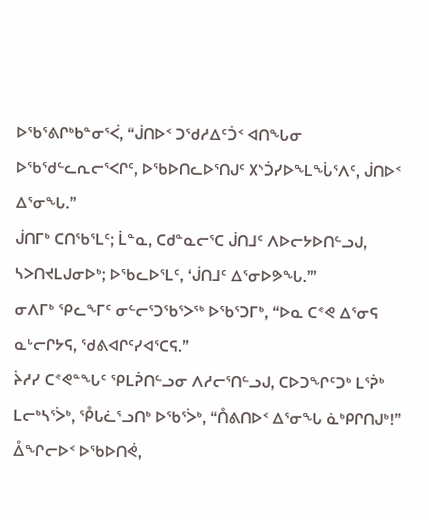ᐅᖃᕐᕕᒋᒃᑲᓐᓂᕐᐹ, “ᒎᑎᐅᑉ ᑐᖁᓱᐃᑦᑑᑉ ᐊᑎᖓᓂ ᐅᖃᖁᓪᓚᕆᓕᕐᐸᒋᑦ, ᐅᖃᐅᑎᓚᐅᕐᑎᒍᑦ ᙭ᔅᑑᓯᐅᖕᒪᖔᕐᐱᑦ, ᒎᑎᐅᑉ ᐃᕐᓂᖓ.”
ᒎᑎᒥᒃ ᑕᑎᖃᕐᒪᑦ; ᒫᓐᓇ, ᑕᑯᓐᓇᓕᕐᑕ ᒎᑎᒧᑦ ᐱᐅᓕᔭᐅᑎᓪᓗᒍ, ᓴᐳᑎᔪᒪᒍᓂᐅᒃ; ᐅᖃᓚᐅᕐᒪᑦ, ‘ᒎᑎᒧᑦ ᐃᕐᓂᐅᕗᖓ.’”
ᓂᐱᒥᒃ ᕿᓚᖕᒥᑦ ᓂᓪᓕᕐᑐᖃᕐᐳᖅ ᐅᖃᕐᑐᒥᒃ, “ᐅᓇ ᑕᕝᕙ ᐃᕐᓂᕋ ᓇᒡᓕᒋᔭᕋ, ᖁᕕᐊᒋᑦᓯᐊᕐᑕᕋ.”
ᔩᓱᓯ ᑕᕝᕙᓐᖓᑦ ᕿᒪᕉᑎᓪᓗᓂ ᐱᓱᓕᕐᑎᓪᓗᒍ, ᑕᐅᑐᖏᑦᑐᒃ ᒪᕐᕉᒃ ᒪᓕᒃᓴᕐᐴᒃ, ᕾᒐᓛᕐᓗᑎᒃ ᐅᖃᕐᐴᒃ, “ᑍᕕᑎᐅᑉ ᐃᕐᓂᖓ ᓈᒃᑭᒋᑎᒍᒃ!”
ᐂᖏᓕᐅᑉ ᐅᖃᐅᑎᕚ,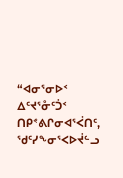“ᐊᓂᕐᓂᐅᑉ ᐃᑦᔪᕐᓁᑦᑑᑉ ᑎᑭᕝᕕᒋᓂᐊᕐᐹᑎᑦ, ᖁᑦᓯᖕᓂᕐᐸᐅᔫᓪᓗ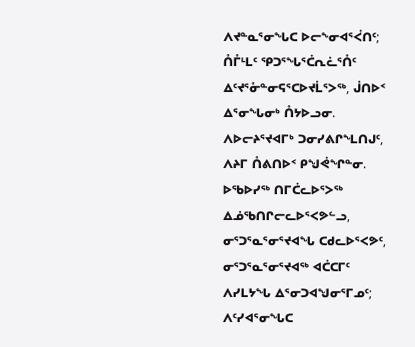ᐱᔪᓐᓇᕐᓂᖓᑕ ᐅᓕᖕᓂᐊᕐᐹᑎᑦ; ᑍᒤᒻᒪᑦ ᕿᑐᕐᖓᕐᑖᕆᓛᕐᑍᑦ ᐃᑦᔪᕐᓁᓐᓂᕋᕐᑕᐅᔪᒫᕐᐳᖅ, ᒎᑎᐅᑉ ᐃᕐᓂᖓᓂᒃ ᑍᔭᐅᓗᓂ.
ᐱᐅᓕᔨᕐᔪᐊᒥᒃ ᑐᓂᓯᕕᒋᖕᒪᑎᒍᑦ, ᐱᔨᒥ ᑍᕕᑎᐅᑉ ᑭᖑᕚᖏᓐᓂ.
ᐅᖃᐅᓯᖅ ᑎᒥᑖᓚᐅᕐᐳᖅ ᐃᓅᖃᑎᒋᓕᓚᐅᕐᐸᕗᓪᓗ, ᓂᕐᑐᕐᓇᕐᓂᕐᔪᐊᖓ ᑕᑯᓚᐅᕐᐸᕗᑦ, ᓂᕐᑐᕐᓇᕐᓂᕐᔪᐊᖅ ᐊᑖᑕᒥᑦ ᐱᓯᒪᔭᖓ ᐃᕐᓂᑐᐊᖑᓂᕐᒥᓄᑦ; ᐱᑦᓯᐊᕐᓂᖓᑕ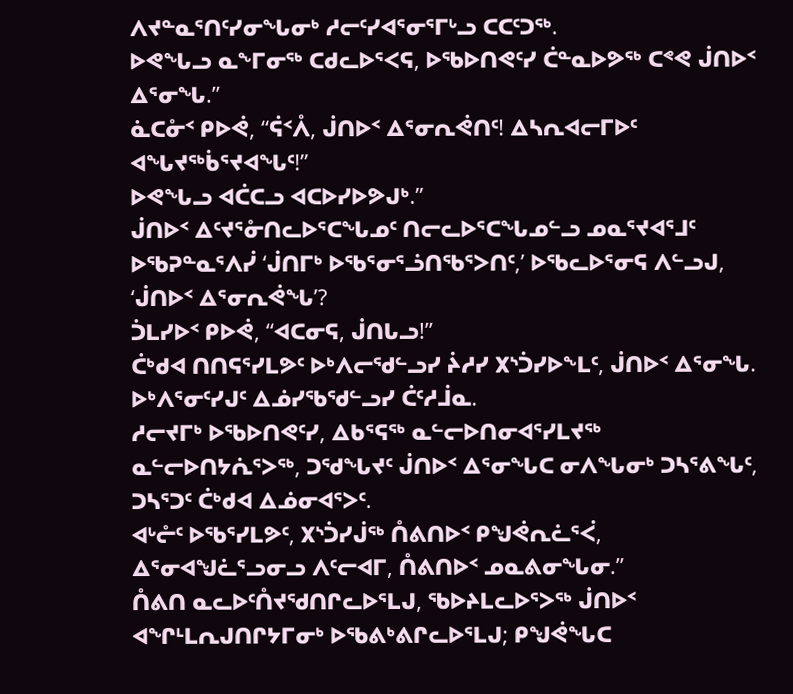ᐱᔪᓐᓇᕐᑎᑦᓯᓂᖓᓂᒃ ᓱᓕᑦᓯᐊᕐᓂᕐᒥᒡᓗ ᑕᑕᑦᑐᖅ.
ᐅᕙᖓᓗ ᓇᖕᒥᓂᖅ ᑕᑯᓚᐅᕐᐸᕋ, ᐅᖃᐅᑎᕙᑦᓯ ᑖᓐᓇᐅᕗᖅ ᑕᕝᕙ ᒎᑎᐅᑉ ᐃᕐᓂᖓ.”
ᓈᑕᓁᑉ ᑭᐅᕚ, “ᕌᑉᐰ, ᒎᑎᐅᑉ ᐃᕐᓂᕆᕚᑎᑦ! ᐃᓴᕆᐊᓕᒥᐅᑦ ᐊᖓᔪᖅᑳᕐᔪᐊᖓᑦ!”
ᐅᕙᖓᓗ ᐊᑖᑕᓗ ᐊᑕᐅᓯᐅᕗᒍᒃ.”
ᒎᑎᐅᑉ ᐃᑦᔪᕐᓁᑎᓚᐅᕐᑕᖓᓄᑦ ᑎᓕᓚᐅᕐᑕᖓᓄᓪᓗ ᓄᓇᕐᔪᐊᕐᒧᑦ ᐅᖃᕈᓐᓇᕐᐱᓰ ‘ᒎᑎᒥᒃ ᐅᖃᕐᓂᕐᓘᑎᖃᕐᐳᑎᑦ,’ ᐅᖃᓚᐅᕐᓂᕋ ᐱᓪᓗᒍ, ‘ᒎᑎᐅᑉ ᐃᕐᓂᕆᕚᖓ’?
ᑑᒪᓯᐅᑉ ᑭᐅᕚ, “ᐊᑕᓂᕋ, ᒎᑎᒐᓗ!”
ᑖᒃᑯᐊ ᑎᑎᕋᕐᓯᒪᕗᑦ ᐅᒃᐱᓕᖁᓪᓗᓯ ᔩᓱᓯ ᙭ᔅᑑᓯᐅᖕᒪᑦ, ᒎᑎᐅᑉ ᐃᕐᓂᖓ. ᐅᒃᐱᕐᓂᑦᓯᒍᑦ ᐃᓅᓯᖃᖁᓪᓗᓯ ᑖᑦᓱᒨᓇ.
ᓱᓕᔪᒥᒃ ᐅᖃᐅᑎᕙᑦᓯ, ᐃᑲᕐᕋᖅ ᓇᓪᓕᐅᑎᓂᐊᕐᓯᒪᔪᖅ ᓇᓪᓕᐅᑎᔭᕇᕐᐳᖅ, ᑐᖁᖓᔪᑦ ᒎᑎᐅᑉ ᐃᕐᓂᖓᑕ ᓂᐱᖓᓂᒃ ᑐᓴᕐᕕᖓᑦ, ᑐᓴᕐᑐᑦ ᑖᒃᑯᐊ ᐃᓅᓂᐊᕐᐳᑦ.
ᐊᒡᓔᑦ ᐅᖃᕐᓯᒪᕗᑦ, ᙭ᔅᑑᓯᒎᖅ ᑍᕕᑎᐅᑉ ᑭᖑᕚᕆᓛᕐᐹ, ᐃᕐᓂᐊᖑᓛᕐᓗᓂᓗ ᐱᑦᓕᐊᒥ, ᑍᕕᑎᐅᑉ ᓄᓇᕕᓂᖓᓂ.”
ᑍᕕᑎ ᓇᓚᐅᑦᑍᔪᖁᑎᒋᓚᐅᕐᒪᒍ, ᖃᐅᔨᒪᓚᐅᕐᐳᖅ ᒎᑎᐅᑉ ᐊᖏᒻᒪᕆᒍᑎᒋᔭᒥᓂᒃ ᐅᖃᕕᒃᕕᒋᓚᐅᕐᒪᒍ; ᑭᖑᕚᖓᑕ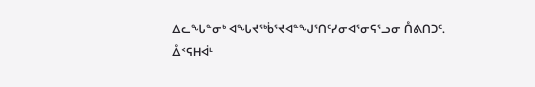ᐃᓚᖓᓐᓂᒃ ᐊᖓᔪᖅᑳᕐᔪᐊᓐᖑᕐᑎᑦᓯᓂᐊᕐᓂᕋᕐᓗᓂ ᑍᕕᑎᑐᑦ.
ᐂᑉᕋᕼᐋᒻ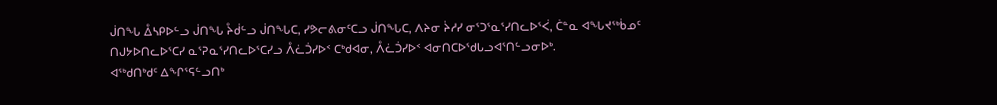ᒎᑎᖓ ᐂᓴᑭᐅᓪᓗ ᒎᑎᖓ ᔧᑰᓪᓗ ᒎᑎᖓᑕ, ᓯᕗᓕᕕᓂᑦᑕᓗ ᒎᑎᖓᑕ, ᐱᔨᓂ ᔩᓱᓯ ᓂᕐᑐᕐᓇᕐᓯᑎᓚᐅᕐᐹ, ᑖᓐᓇ ᐊᖓᔪᖅᑳᓄᑦ ᑎᒍᔭᐅᑎᓚᐅᕐᑕᓯ ᓇᕐᕈᓇᕐᓯᑎᓚᐅᕐᑕᓯᓗ ᐰᓛᑑᓯᐅᑉ ᑕᒃᑯᐊᓂ, ᐰᓛᑑᓯᐅᑉ ᐊᓂᑎᑕᐅᖁᒐᓗᐊᕐᑎᓪᓗᓂᐅᒃ.
ᐊᖅᑯᑎᒃᑯᑦ ᐃᖏᕐᕋᓪᓗᑎᒃ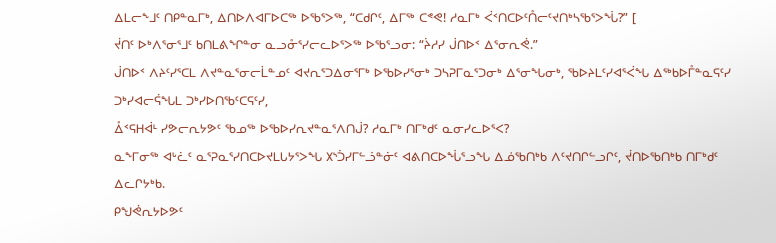ᐃᒪᓕᖕᒧᑦ ᑎᑭᓐᓇᒥᒃ, ᐃᑎᐅᐱᐊᒥᐅᑕᖅ ᐅᖃᕐᐳᖅ, “ᑕᑯᒋᑦ, ᐃᒥᖅ ᑕᕝᕙ! ᓱᓇᒥᒃ ᐹᑉᑎᑕᐅᑦᑍᓕᑦᔪᑎᒃᓴᖃᕐᐳᖔ?” [
ᔫᑎᑦ ᐅᒃᐱᕐᓂᕐᒧᑦ ᑲᑎᒪᕕᖏᓐᓂ ᓇᓗᓁᕐᓯᓕᓚᐅᕐᐳᖅ ᐅᖃᕐᓗᓂ: “ᔩᓱᓯ ᒎᑎᐅᑉ ᐃᕐᓂᕆᕚ.”
ᒎᑎᐅᑉ ᐱᔨᑦᓯᕐᑕᒪ ᐱᔪᓐᓇᕐᓂᓕᒫᓐᓄᑦ ᐊᔪᕆᕐᑐᐃᓂᕐᒥᒃ ᐅᖃᐅᓯᕐᓂᒃ ᑐᓴᕈᒥᓇᕐᑐᓂᒃ ᐃᕐᓂᖓᓂᒃ, ᖃᐅᔨᒪᑦᓯᐊᕐᐹᖓ ᐃᖅᑲᐅᒤᓐᓇᕋᑦᓯ ᑐᒃᓯᐊᓕᕌᖓᒪ ᑐᒃᓯᐅᑎᖃᑦᑕᕋᑦᓯ,
ᐂᑉᕋᕼᐋᒻ ᓯᕗᓕᕆᔭᕗᑦ ᖃᓄᖅ ᐅᖃᐅᓯᕆᔪᓐᓇᕐᐱᑎᒎ? ᓱᓇᒥᒃ ᑎᒥᒃᑯᑦ ᓇᓂᓯᓚᐅᕐᐸ?
ᓇᖕᒥᓂᖅ ᐊᒡᓛᑦ ᓇᕐᕈᓇᕐᓯᑎᑕᐅᔪᒪᒐᔭᕐᐳᖓ ᙭ᔅᑑᓯᒥᓪᓘᓐᓃᑦ ᐊᕕᑎᑕᐅᖔᕐᓗᖓ ᐃᓅᖃᑎᒃᑲ ᐱᑦᔪᑎᒋᓪᓗᒋᑦ, ᔫᑎᐅᖃᑎᒃᑲ ᑎᒥᒃᑯᑦ ᐃᓚᒋᔭᒃᑲ.
ᑭᖑᕚᕆᔭᐅᕗᑦ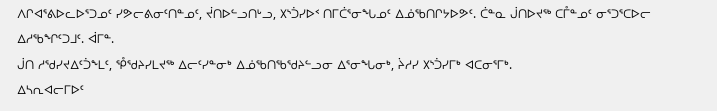ᐱᒋᐊᕐᕕᐅᓚᐅᕐᑐᓄᑦ ᓯᕗᓕᕕᓂᑦᑎᓐᓄᑦ, ᔫᑎᐅᓪᓗᑎᒡᓗ, ᙭ᔅᑑᓯᐅᑉ ᑎᒥᑖᕐᓂᖓᓄᑦ ᐃᓅᖃᑎᒋᔭᐅᕗᑦ. ᑖᓐᓇ ᒎᑎᐅᔪᖅ ᑕᒤᓐᓄᑦ ᓂᕐᑐᕐᑕᐅᓕ ᐃᓱᖃᖏᑦᑐᒧᑦ. ᐋᒥᓐ.
ᒎᑎ ᓱᖁᓯᔪᐃᑦᑑᖕᒪᑦ, ᕾᖁᔨᓯᒪᔪᖅ ᐃᓕᑦᓯᓐᓂᒃ ᐃᓅᖃᑎᖃᖁᔨᓪᓗᓂ ᐃᕐᓂᖓᓂᒃ, ᔩᓱᓯ ᙭ᔅᑑᓯᒥᒃ ᐊᑕᓂᕐᒥᒃ.
ᐃᓴᕆᐊᓕᒥᐅᑦ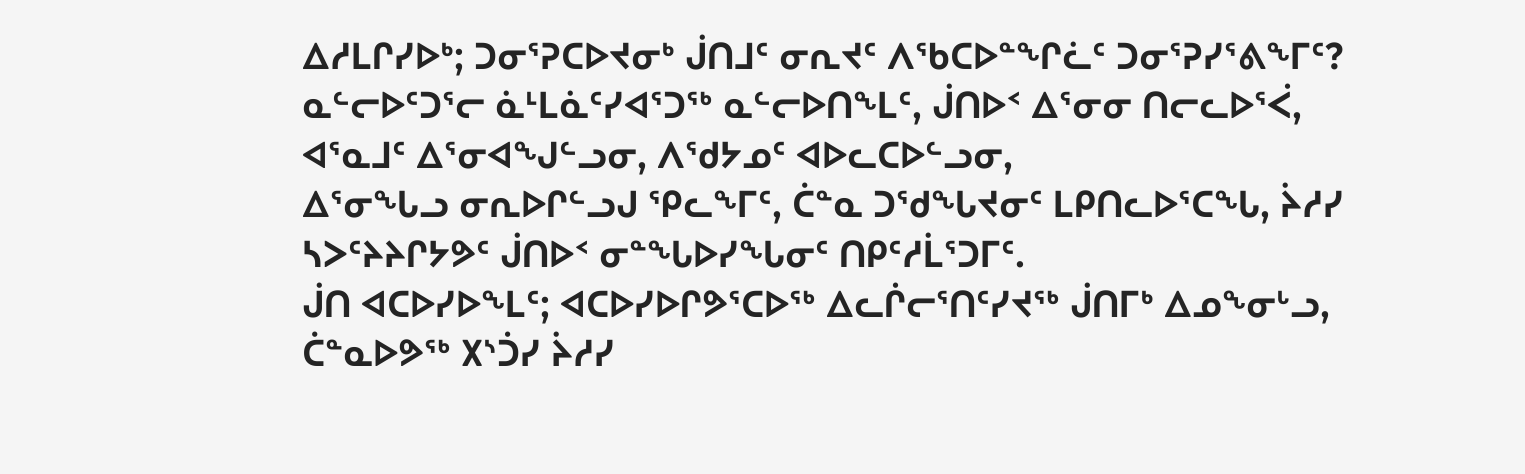ᐃᓱᒪᒋᓯᐅᒃ; ᑐᓂᕐᕈᑕᐅᔪᓂᒃ ᒎᑎᒧᑦ ᓂᕆᔪᑦ ᐱᖃᑕᐅᓐᖏᓛᑦ ᑐᓂᕐᕈᓯᕐᕕᖕᒥᑦ?
ᓇᓪᓕᐅᑦᑐᕐᓕ ᓈᒻᒪᓈᑦᓯᐊᕐᑐᖅ ᓇᓪᓕᐅᑎᖕᒪᑦ, ᒎᑎᐅᑉ ᐃᕐᓂᓂ ᑎᓕᓚᐅᕐᐹ, ᐊᕐᓇᒧᑦ ᐃᕐᓂᐊᖑᓪᓗᓂ, ᐱᖁᔭᓄᑦ ᐊᐅᓚᑕᐅᓪᓗᓂ,
ᐃᕐᓂᖓᓗ ᓂᕆᐅᒋᓪᓗᒍ ᕿᓚᖕᒥᑦ, ᑖᓐᓇ ᑐᖁᖓᔪᓂᑦ ᒪᑭᑎᓚᐅᕐᑕᖓ, ᔩᓱᓯ ᓴᐳᑦᔨᔨᒋᔭᕗᑦ ᒎᑎᐅᑉ ᓂᓐᖓᐅᓯᖓᓂᑦ ᑎᑭᑦᓱᒫᕐᑐᒥᑦ.
ᒎᑎ ᐊᑕᐅᓯᐅᖕᒪᑦ; ᐊᑕᐅᓯᐅᒋᕗᕐᑕᐅᖅ ᐃᓚᒌᓕᕐᑎᑦᓯᔪᖅ ᒎᑎᒥᒃ ᐃᓄᖕᓂᒡᓗ, ᑖᓐᓇᐅᕗᖅ ᙭ᔅᑑᓯ ᔩᓱᓯ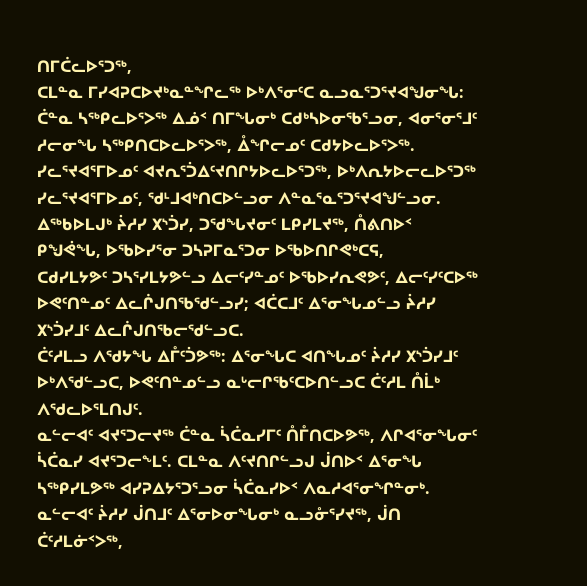ᑎᒥᑖᓚᐅᕐᑐᖅ,
ᑕᒪᓐᓇ ᒥᓯᐊᕈᑕᐅᔪᒃᓇᓐᖏᓚᖅ ᐅᒃᐱᕐᓂᑦᑕ ᓇᓗᓇᕐᑐᕐᔪᐊᖑᓂᖓ: ᑖᓐᓇ ᓴᖅᑭᓚᐅᕐᐳᖅ ᐃᓅᑉ ᑎᒥᖓᓂᒃ ᑕᑯᒃᓴᐅᓂᖃᕐᓗᓂ, ᐊᓂᕐᓂᕐᒧᑦ ᓱᓕᓂᖓ ᓴᖅᑭᑎᑕᐅᓚᐅᕐᐳᖅ, ᐂᖏᓕᓄᑦ ᑕᑯᔭᐅᓚᐅᕐᐳᖅ. ᓯᓚᕐᔪᐊᕐᒥᐅᓄᑦ ᐊᔪᕆᕐᑑᐃᑦᔪᑎᒋᔭᐅᓚᐅᕐᑐᖅ, ᐅᒃᐱᕆᔭᐅᓕᓚᐅᕐᑐᖅ ᓯᓚᕐᔪᐊᕐᒥᐅᓄᑦ, ᖁᒻᒧᐊᒃᑎᑕᐅᓪᓗᓂ ᐱᓐᓇᕐᓇᕐᑐᕐᔪᐊᖑᓪᓗᓂ.
ᐃᖅᑲᐅᒪᒍᒃ ᔩᓱᓯ ᙭ᔅᑑᓯ, ᑐᖁᖓᔪᓂᑦ ᒪᑭᓯᒪᔪᖅ, ᑍᕕᑎᐅᑉ ᑭᖑᕚᖓ, ᐅᖃᐅᓯᕐᓂ ᑐᓴᕈᒥᓇᕐᑐᓂ ᐅᖃᐅᑎᒋᕙᒃᑕᕋ,
ᑕᑯᓯᒪᔭᕗᑦ ᑐᓴᕐᓯᒪᔭᕗᓪᓗ ᐃᓕᑦᓯᓐᓄᑦ ᐅᖃᐅᓯᕆᕙᕗᑦ, ᐃᓕᑦᓯᑦᑕᐅᖅ ᐅᕙᑦᑎᓐᓄᑦ ᐃᓚᒌᒍᑎᖃᖁᓪᓗᓯ; ᐊᑖᑕᒧᑦ ᐃᕐᓂᖓᓄᓪᓗ ᔩᓱᓯ ᙭ᔅᑑᓯᒧᑦ ᐃᓚᒌᒍᑎᖃᓕᖁᓪᓗᑕ.
ᑖᑦᓱᒪᓗ ᐱᖁᔭᖓ ᐃᒤᑦᑑᕗᖅ: ᐃᕐᓂᖓᑕ ᐊᑎᖓᓄᑦ ᔩᓱᓯ ᙭ᔅᑑᓯᒧᑦ ᐅᒃᐱᖁᓪᓗᑕ, ᐅᕙᑦᑎᓐᓄᓪᓗ ᓇᒡᓕᒋᖃᑦᑕᐅᑎᓪᓗᑕ ᑖᑦᓱᒪ ᑍᒫᒃ ᐱᖁᓚᐅᕐᒪᑎᒍᑦ.
ᓇᓪᓕᐊᑦ ᐊᔪᕐᑐᓕᔪᖅ ᑖᓐᓇ ᓵᑖᓇᓯᒥᑦ ᑍᒤᑎᑕᐅᕗᖅ, ᐱᒋᐊᕐᓂᖓᓂᑦ ᓵᑖᓇᓯ ᐊᔪᕐᑐᓕᖕᒪᑦ. ᑕᒪᓐᓇ ᐱᑦᔪᑎᒋᓪᓗᒍ ᒎᑎᐅᑉ ᐃᕐᓂᖓ ᓴᖅᑭᓯᒪᕗᖅ ᐊᓯᕈᐃᔭᕐᑐᕐᓗᓂ ᓵᑖᓇᓯᐅᑉ ᐱᓇᓱᐊᕐᓂᖏᓐᓂᒃ.
ᓇᓪᓕᐊᑦ ᔩᓱᓯ ᒎᑎᒧᑦ ᐃᕐᓂᐅᓂᖓᓂᒃ ᓇᓗᓁᕐᓯᔪᖅ, ᒎᑎ ᑖᑦᓱᒪᓃᑉᐳᖅ,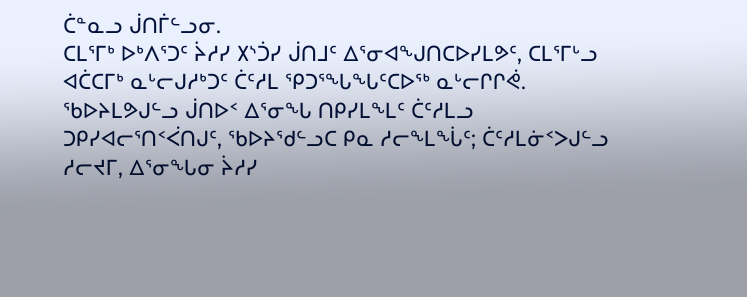ᑖᓐᓇᓗ ᒎᑎᒦᓪᓗᓂ.
ᑕᒪᕐᒥᒃ ᐅᒃᐱᕐᑐᑦ ᔩᓱᓯ ᙭ᔅᑑᓯ ᒎᑎᒧᑦ ᐃᕐᓂᐊᖑᑎᑕᐅᓯᒪᕗᑦ, ᑕᒪᕐᒥᒡᓗ ᐊᑖᑕᒥᒃ ᓇᒡᓕᒍᓱᒃᑐᑦ ᑖᑦᓱᒪ ᕿᑐᕐᖓᖓᑦᑕᐅᖅ ᓇᒡᓕᒋᒋᕚ.
ᖃᐅᔨᒪᕗᒍᓪᓗ ᒎᑎᐅᑉ ᐃᕐᓂᖓ ᑎᑭᓯᒪᖕᒪᑦ ᑖᑦᓱᒪᓗ ᑐᑭᓯᐊᓕᕐᑎᑉᐹᑎᒍᑦ, ᖃᐅᔨᖁᓪᓗᑕ ᑭᓇ ᓱᓕᖕᒪᖔᑦ; ᑖᑦᓱᒪᓃᑉᐳᒍᓪᓗ ᓱᓕᔪᒥ, ᐃᕐᓂᖓᓂ ᔩᓱᓯ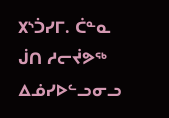᙭ᔅᑑᓯᒥ. ᑖᓐᓇ ᒎᑎ ᓱᓕᔫᕗᖅ ᐃᓅᓯᐅᓪᓗᓂᓗ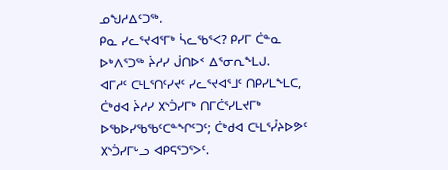ᓄᖑᓱᐃᑦᑐᖅ.
ᑭᓇ ᓯᓚᕐᔪᐊᕐᒥᒃ ᓵᓚᖃᕐᐸ? ᑭᓯᒥ ᑖᓐᓇ ᐅᒃᐱᕐᑐᖅ ᔩᓱᓯ ᒎᑎᐅᑉ ᐃᕐᓂᕆᖕᒪᒍ.
ᐊᒥᓱᑦ ᑕᒻᒪᕐᑎᑦᓯᔪᑦ ᓯᓚᕐᔪᐊᕐᒧᑦ ᑎᑭᓯᒪᖕᒪᑕ, ᑖᒃᑯᐊ ᔩᓱᓯ ᙭ᔅᑑᓯᒥᒃ ᑎᒥᑖᕐᓯᒪᔪᒥᒃ ᐅᖃᐅᓯᖃᖃᑦᑕᓐᖏᑦᑐᑦ; ᑖᒃᑯᐊ ᑕᒻᒪᕐᓮᔨᐅᕗᑦ ᙭ᔅᑑᓯᒥᒡᓗ ᐊᑭᕋᕐᑐᕐᐳᑦ.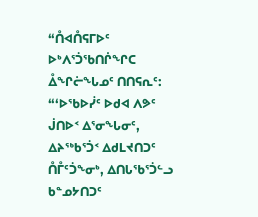“ᑍᐊᑍᕋᒥᐅᑦ ᐅᒃᐱᕐᑑᖃᑎᒌᖏᑕ ᐂᖏᓖᖓᓄᑦ ᑎᑎᕋᕆᑦ: “‘ᐅᖃᐅᓰᑦ ᐅᑯᐊ ᐱᕗᑦ ᒎᑎᐅᑉ ᐃᕐᓂᖓᓂᑦ, ᐃᔨᖅᑲᕐᑑᑉ ᐃᑯᒪᔪᑎᑐᑦ ᑍᒤᑦᑑᖕᓂᒃ, ᐃᑎᒐᖃᕐᑑᓪᓗ ᑲᓐᓄᔭᑎᑐᑦ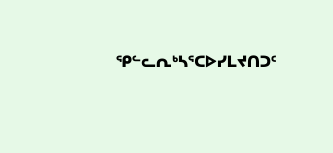ᕿᓪᓚᕆᒃᓴᕐᑕᐅᓯᒪᔪᑎᑐᑦ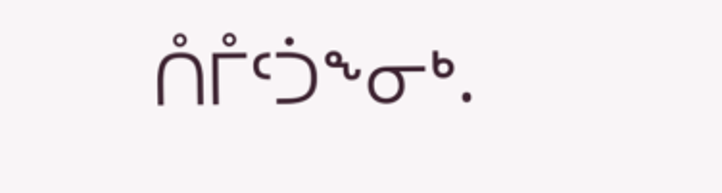ᑍᒤᑦᑑᖕᓂᒃ.